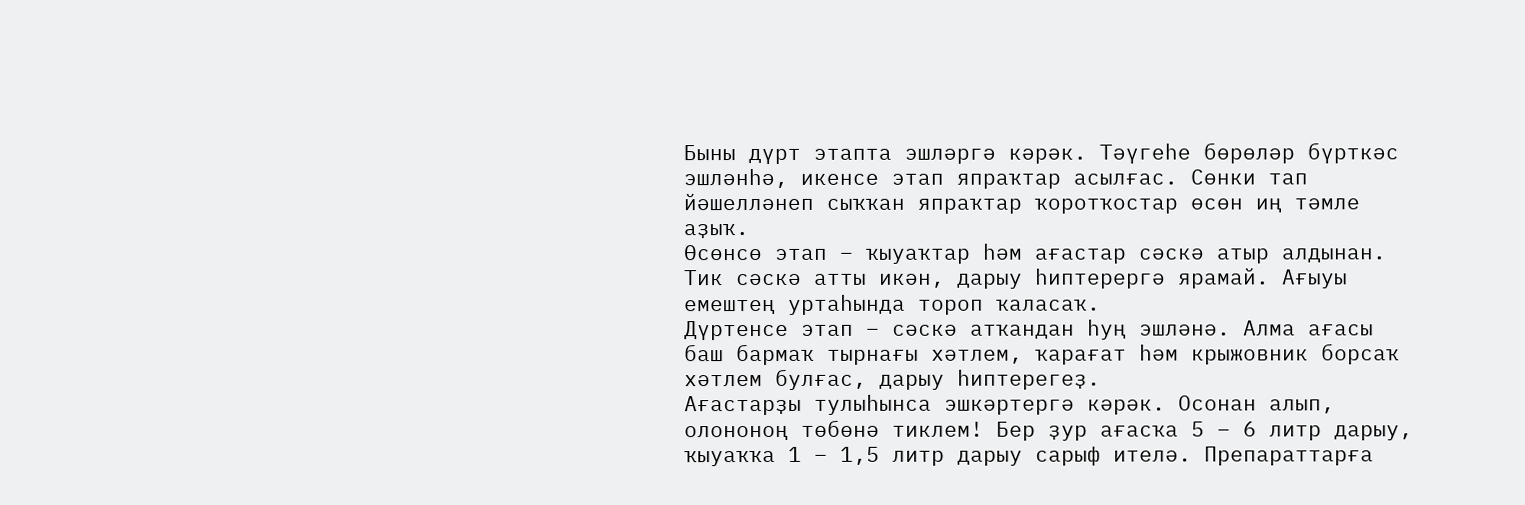Быны дүрт этапта эшләргә кәрәк. Тәүгеһе бөрөләр бүрткәс эшләнһә, икенсе этап япраҡтар асылғас. Сөнки тап йәшелләнеп сыҡҡан япраҡтар ҡоротҡостар өсөн иң тәмле аҙыҡ.
Өсөнсө этап – ҡыуаҡтар һәм ағастар сәскә атыр алдынан. Тик сәскә атты икән, дарыу һиптерергә ярамай. Ағыуы емештең уртаһында тороп ҡаласаҡ.
Дүртенсе этап – сәскә атҡандан һуң эшләнә. Алма ағасы баш бармаҡ тырнағы хәтлем, ҡарағат һәм крыжовник борсаҡ хәтлем булғас, дарыу һиптерегеҙ.
Ағастарҙы тулыһынса эшкәртергә кәрәк. Осонан алып, олононоң төбөнә тиклем! Бер ҙур ағасҡа 5 – 6 литр дарыу, ҡыуаҡҡа 1 – 1,5 литр дарыу сарыф ителә. Препараттарға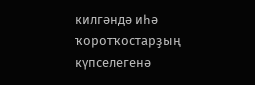килгәндә иһә ҡоротҡостарҙың күпселегенә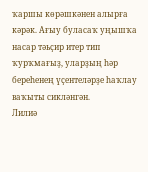ҡаршы көрәшкәнен алырға кәрәк. Ағыу буласаҡ уңышҡа насар тәьҫир итер тип ҡурҡмағыҙ, уларҙың һәр береһенең үҫентеләрҙе һаҡлау ваҡыты сикләнгән.
Лилиә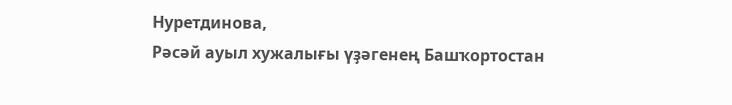Нуретдинова,
Рәсәй ауыл хужалығы үҙәгенең Башҡортостан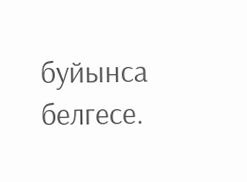буйынса белгесе.